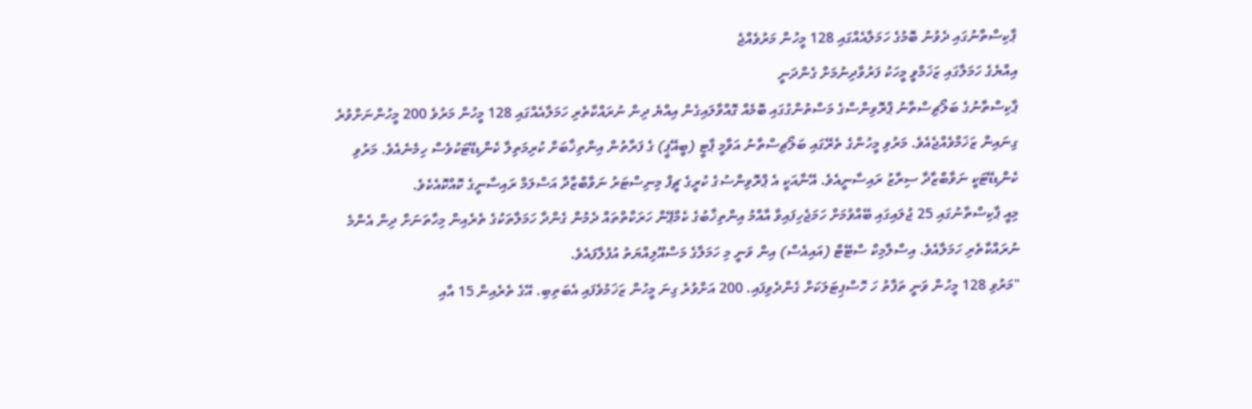ޕާކިސްތާނުގައި ދެވުނު ބޮމުގެ ހަމަލާއެއްގައި 128 މީހުން މަރުވެއްޖެ
އިއްޔެގެ ހަމަލާގައި ޒަޚަމްވީ މީހަކު ފަރުވާދިނުމަށް ގެންދަނީ
ޕާކިސްތާނުގެ ބަލޯޗިސްތާނު ޕްރޮވިންސްގެ މަސްތުންގުގައި ބޮމެއް ގޮއްވާލައިގެން އިއްޔެ ދިން ނުރައްކާތެރި ހަމަލާއެއްގައި 128 މީހުން މަރުވެ 200 މީހުންނަށްވުރެ ގިނައިން ޒަޚަމްވެއްޖެއެވެ. މަރުވި މީހުންގެ ތެރޭގައި ބަލޯޗިސްތާނު އަވާމީ ޕާޓީ (ބީއޭޕީ) ގެ ފަރާތުން އިންތިޚާބަށް ކުރިމަތިލާ ކެންޑިޑޭޓަކުވެސް ހިމެނެއެވެ. މަރުވި ކެންޑިޑޭޓަކީ ނަވާބްޒާދާ ސިރާޒު ރައިސާނީއެވެ. އޭނާއަކީ އެ ޕްރޮވިންސުގެ ކުރީގެ ޗީފް މިނިސްޓަރު ނަވާބްޒާދާ އަސްލަމް ރައިސާނީގެ ކޮއްކޮއެކެވެ.
މިއީ ޕާކިސްތާނުގައި 25 ޖުލައިގައި ބޭއްވުމަށް ހަމަޖެހިފައިވާ އާއްމު އިންތިޚާބުގެ ކެމްޕޭން ހަރަކާތްތައް ދެމުން ގެންދާ ހަމަލާތަކުގެ ތެރެއިން މިހާތަނަށް ދިން އެންމެ ނުރައްކާތެރި ހަމަލާއެވެ. އިސްލާމިކް ސްޓޭޓް (އައިއެސް) އިން ވަނީ މި ހަމަލާގެ މަސްއޫލިއްޔަތު އުފުލާފައެވެ.
"މަރުވި 128 މީހުން ވަނީ ތަފާތު ހަ ހޮސްޕިޓަލަކަށް ގެންދެވިފައި. 200 އަށްވުރެ ގިނަ މީހުން ޒަޚަމުވެފައި އެބަތިބި. އޭގެ ތެރެއިން 15 އާއި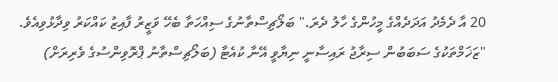20 އާ ދެމެދު އަދަދެއްގެ މީހުންގެ ހާލު ދެރަ." ބަލޯޗިސްތާނުގެ ސިއްހަތާ ބެހޭ ވަޒީރު ފާއިޒު ކައްކަރު ވިދާޅުވިއެވެ. "ޒަޚަމްތަކުގެ ސަބަބުން ސިރާޖު ރައިސާނީ ނިޔާވީ އޭނާ ކުއެޓާ (ބަލޯޗިސްތާނު ޕްރޮވިންސުގެ ވެރިރަށް)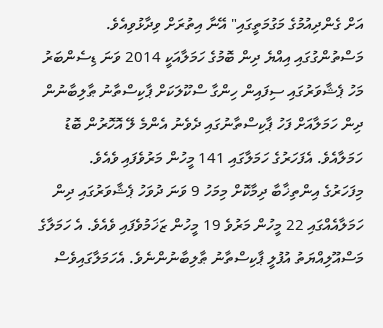އަށް ގެންދިއުމުގެ މަގުމަތީގައި" އޭނާ އިތުރަށް ވިދާޅުވިއެވެ.
މަސްތުންގުގައި އިއްޔެ ދިން ބޮމުގެ ހަމަލާއަކީ 2014 ވަނަ ޑިސެންބަރު މަހު ޕެޝާވަރުގައި ސިފައިން ހިންގާ ސްކޫލަކަށް ޕާކިސްތާނު ޠާލިބާނުން ދިން ހަމަލާއަށް ފަހު ޕާކިސްތާނުގައި ދެވެނު އެންމެ ލޭ އޮހޮރުން ބޮޑު ހަމަލާއެވެ. އެފަހަރުގެ ހަމަލާގައި 141 މީހުން މަރުވެފައި ވެއެވެ.
މިފަހަރުގެ އިންތިޚާބާ ދިމާކޮށް މިމަހު 9 ވަނަ ދުވަހު ޕެޝާވަރުގައި ދިން ހަމަލާއެއްގައި 22 މީހުން މަރުވެ 19 މީހުން ޒަޚަމުވެފައި ވެއެވެ. އެ ހަމަލާގެ މަސްއޫލިއްޔަތު އުފުލީ ޕާކިސްތާނު ޠާލިބާނުންނެވެ. އެހަމަލާގައިވެސް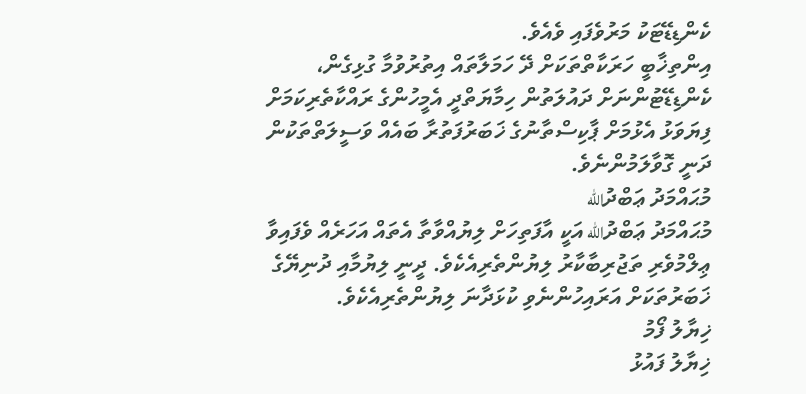ކެންޑިޑޭޓަކު މަރުވެފައި ވެއެވެ.
އިންތިޚާބީ ހަރަކާތްތަކަށް ދޭ ހަމަލާތައް އިތުރުވުމާ ގުޅިގެން، ކެންޑިޑޭޓުންނަށް ދައުލަތުން ހިމާޔަތްދީ އެމީހުންގެ ރައްކާތެރިކަމަށް ފިޔަވަޅު އެޅުމަށް ޕާކިސްތާނުގެ ޚަބަރުފަތުރާ ބައެއް ވަސީލަތްތަކުން ދަނީ ގޮވާލަމުންނެވެ.
މުޙައްމަދު ޢަބްދުالله
މުޙައްމަދު ޢަބްދުالله އަކީ އާފަތިހަށް ލިޔުއްވާތާ އެތައް އަހަރެއް ވެފައިވާ ޢިލްމުވެރި ތަޖުރިބާކާރު ލިޔުންތެރިއެކެވެ. ދީނީ ލިޔުމާއި ދުނިޔޭގެ ޚަބަރުތަކަށް އަރައިހުންނެވި ކުޅަދާނަ ލިޔުންތެރިއެކެވެ.
ޚިޔާލު ފޯމު
ޚިޔާލު ފައުޅު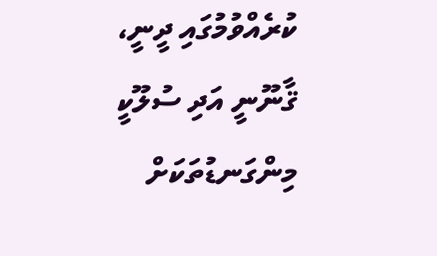ކުރެއްވުމުގައި ދީނީ، ޤާނޫނީ އަދި ސުލޫކީ މިންގަނޑުތަކަށް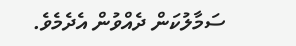ސަމާލުކަން ދެއްވުން އެދެމެވެ.